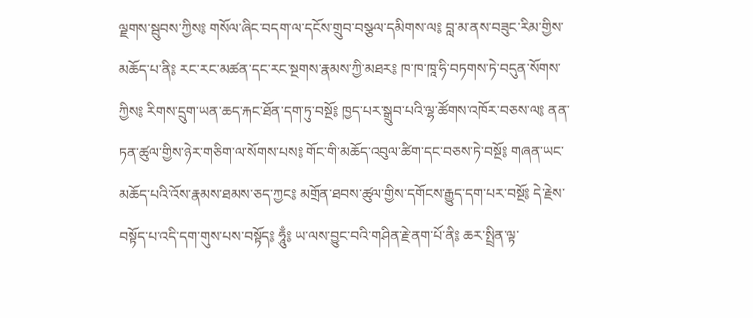ལྗགས་སྦུབས་ཀྱིས༔ གསོལ་ཞིང་བདག་ལ་དངོས་གྲུབ་བསྩལ་དམིགས་ལ༔ བླ་མ་ནས་བཟུང་རིམ་གྱིས་མཆོད་པ་ནི༔ རང་རང་མཚན་དང་རང་སྔགས་རྣམས་ཀྱི་མཐར༔ ཁ་ཁ་ཁཱ་ཧི་བཏགས་ཏེ་བདུན་སོགས་ཀྱིས༔ རིགས་དྲུག་ཡན་ཆད་རྐང་ཐོན་དག་ཏུ་བསྔོ༔ ཁྱད་པར་སྒྲུབ་པའི་ལྷ་ཚོགས་འཁོར་བཅས་ལ༔ ནན་ཏན་ཚུལ་གྱིས་ཉེར་གཅིག་ལ་སོགས་པས༔ གོང་གི་མཆོད་འབུལ་ཚིག་དང་བཅས་ཏེ་བསྔོ༔ གཞན་ཡང་མཆོད་པའི་འོས་རྣམས་ཐམས་ཅད་ཀྱང༔ མགྲོན་ཐབས་ཚུལ་གྱིས་དགོངས་རྒྱུད་དག་པར་བསྔོ༔ དེ་རྗེས་བསྟོད་པ་འདི་དག་གུས་པས་བསྟོད༔ ཧཱུྃ༔ ཡ་ལས་བྱུང་བའི་གཤིན་རྗེ་ནག་པོ་ནི༔ ཆར་སྤྲིན་ལྟ་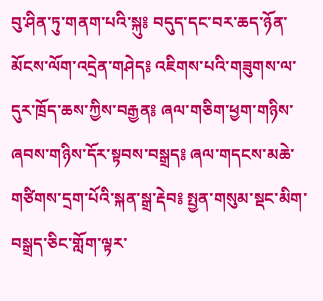བུ་ཤིན་ཏུ་གནག་པའི་སྐུ༔ བདུད་དང་བར་ཆད་ཉོན་མོངས་ལོག་འདྲེན་གཤེད༔ འཇིགས་པའི་གཟུགས་ལ་དུར་ཁྲོད་ཆས་ཀྱིས་བརྒྱན༔ ཞལ་གཅིག་ཕྱག་གཉིས་ཞབས་གཉིས་དོར་སྟབས་བསྒྲད༔ ཞལ་གདངས་མཆེ་གཙིགས་དྲག་པོའི་སྐན་སྒྲ་རྡེབ༔ སྤྱན་གསུམ་སྡང་མིག་བསྒྲད་ཅིང་གློག་ལྟར་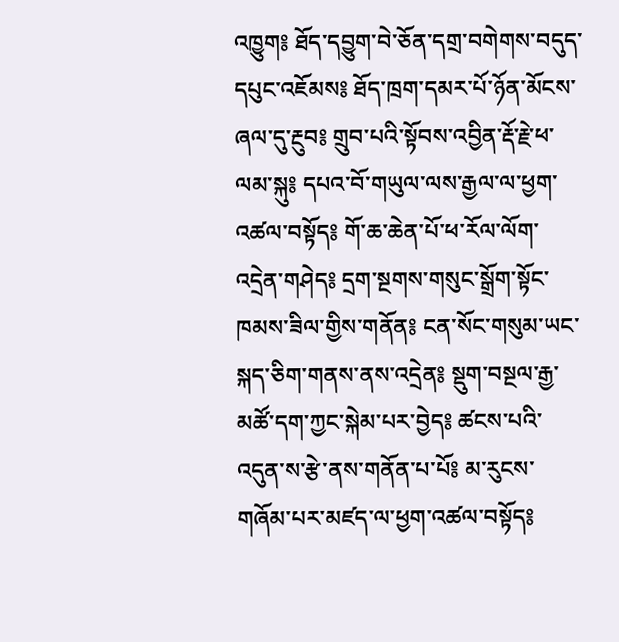འཁྱུག༔ ཐོད་དབྱུག་བེ་ཅོན་དགྲ་བགེགས་བདུད་དཔུང་འཇོམས༔ ཐོད་ཁྲག་དམར་པོ་ཉོན་མོངས་ཞལ་དུ་རྔུབ༔ གྲུབ་པའི་སྟོབས་འབྱིན་རྡོ་རྗེ་ཕ་ལམ་སྐུ༔ དཔའ་བོ་གཡུལ་ལས་རྒྱལ་ལ་ཕྱག་འཚལ་བསྟོད༔ གོ་ཆ་ཆེན་པོ་ཕ་རོལ་ལོག་འདྲེན་གཤེད༔ དྲག་སྔགས་གསུང་སྒྲོག་སྟོང་ཁམས་ཟིལ་གྱིས་གནོན༔ ངན་སོང་གསུམ་ཡང་སྐད་ཅིག་གནས་ནས་འདྲེན༔ སྡུག་བསྔལ་རྒྱ་མཚོ་དག་ཀྱང་སྐེམ་པར་བྱེད༔ ཚངས་པའི་འདུན་ས་རྩེ་ནས་གནོན་པ་པོ༔ མ་རུངས་གཞོམ་པར་མཛད་ལ་ཕྱག་འཚལ་བསྟོད༔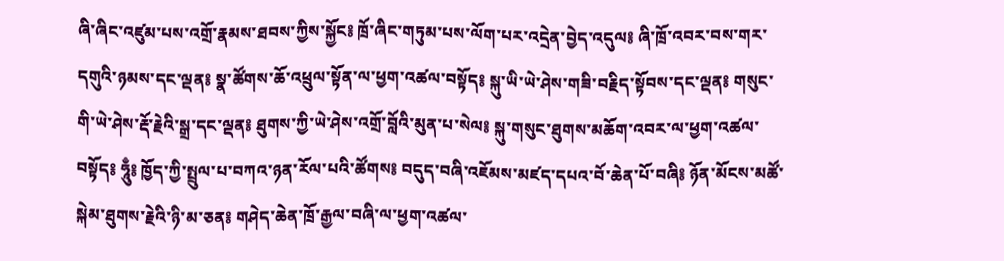ཞི་ཞིང་འཛུམ་པས་འགྲོ་རྣམས་ཐབས་ཀྱིས་སྐྱོང༔ ཁྲོ་ཞིང་གཏུམ་པས་ལོག་པར་འདྲེན་བྱེད་འདུལ༔ ཞི་ཁྲོ་འབར་བས་གར་དགུའི་ཉམས་དང་ལྡན༔ སྣ་ཚོགས་ཆོ་འཕྲུལ་སྟོན་ལ་ཕྱག་འཚལ་བསྟོད༔ སྐུ་ཡི་ཡེ་ཤེས་གཟི་བརྗིད་སྟོབས་དང་ལྡན༔ གསུང་གི་ཡེ་ཤེས་རྡོ་རྗེའི་སྒྲ་དང་ལྡན༔ ཐུགས་ཀྱི་ཡེ་ཤེས་འགྲོ་བློའི་མུན་པ་སེལ༔ སྐུ་གསུང་ཐུགས་མཆོག་འབར་ལ་ཕྱག་འཚལ་བསྟོད༔ ཧཱུྃ༔ ཁྱོད་ཀྱི་སྤྲུལ་པ་བཀའ་ཉན་རོལ་པའི་ཚོགས༔ བདུད་བཞི་འཇོམས་མཛད་དཔའ་བོ་ཆེན་པོ་བཞི༔ ཉོན་མོངས་མཚོ་སྐེམ་ཐུགས་རྗེའི་ཉི་མ་ཅན༔ གཤེད་ཆེན་ཁྲོ་རྒྱལ་བཞི་ལ་ཕྱག་འཚལ་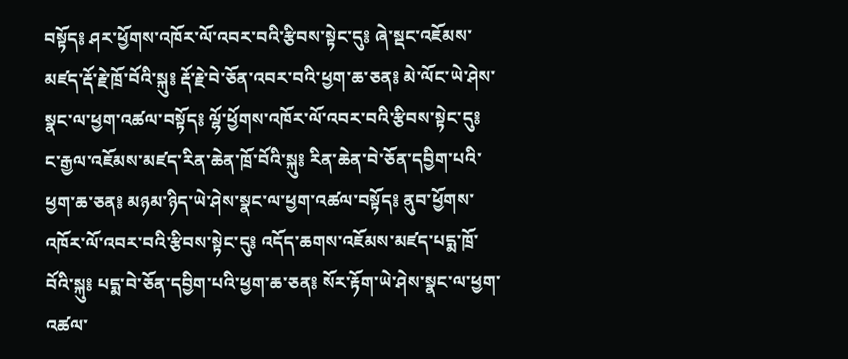བསྟོད༔ ཤར་ཕྱོགས་འཁོར་ལོ་འབར་བའི་རྩིབས་སྟེང་དུ༔ ཞེ་སྡང་འཇོམས་མཛད་རྡོ་རྗེ་ཁྲོ་བོའི་སྐུ༔ རྡོ་རྗེ་བེ་ཅོན་འབར་བའི་ཕྱག་ཆ་ཅན༔ མེ་ལོང་ཡེ་ཤེས་སྣང་ལ་ཕྱག་འཚལ་བསྟོད༔ ལྷོ་ཕྱོགས་འཁོར་ལོ་འབར་བའི་རྩིབས་སྟེང་དུ༔ ང་རྒྱལ་འཇོམས་མཛད་རིན་ཆེན་ཁྲོ་བོའི་སྐུ༔ རིན་ཆེན་བེ་ཅོན་དབྱིག་པའི་ཕྱག་ཆ་ཅན༔ མཉམ་ཉིད་ཡེ་ཤེས་སྣང་ལ་ཕྱག་འཚལ་བསྟོད༔ ནུབ་ཕྱོགས་འཁོར་ལོ་འབར་བའི་རྩིབས་སྟེང་དུ༔ འདོད་ཆགས་འཇོམས་མཛད་པདྨ་ཁྲོ་བོའི་སྐུ༔ པདྨ་བེ་ཅོན་དབྱིག་པའི་ཕྱག་ཆ་ཅན༔ སོར་རྟོག་ཡེ་ཤེས་སྣང་ལ་ཕྱག་འཚལ་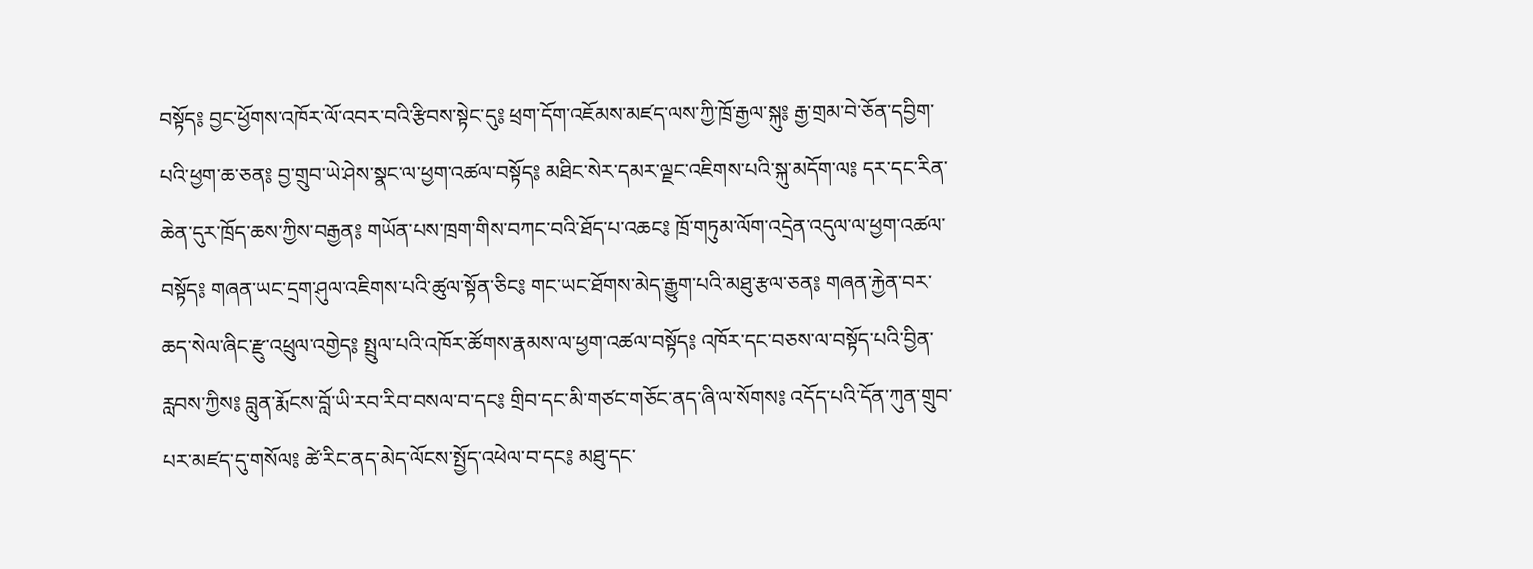བསྟོད༔ བྱང་ཕྱོགས་འཁོར་ལོ་འབར་བའི་རྩིབས་སྟེང་དུ༔ ཕྲག་དོག་འཇོམས་མཛད་ལས་ཀྱི་ཁྲོ་རྒྱལ་སྐུ༔ རྒྱ་གྲམ་བེ་ཅོན་དབྱིག་པའི་ཕྱག་ཆ་ཅན༔ བྱ་གྲུབ་ཡེ་ཤེས་སྣང་ལ་ཕྱག་འཚལ་བསྟོད༔ མཐིང་སེར་དམར་ལྗང་འཇིགས་པའི་སྐུ་མདོག་ལ༔ དར་དང་རིན་ཆེན་དུར་ཁྲོད་ཆས་ཀྱིས་བརྒྱན༔ གཡོན་པས་ཁྲག་གིས་བཀང་བའི་ཐོད་པ་འཆང༔ ཁྲོ་གཏུམ་ལོག་འདྲེན་འདུལ་ལ་ཕྱག་འཚལ་བསྟོད༔ གཞན་ཡང་དྲག་ཤུལ་འཇིགས་པའི་ཚུལ་སྟོན་ཅིང༔ གང་ཡང་ཐོགས་མེད་རྒྱུག་པའི་མཐུ་རྩལ་ཅན༔ གཞན་རྐྱེན་བར་ཆད་སེལ་ཞིང་རྫུ་འཕྲུལ་འགྱེད༔ སྤྲུལ་པའི་འཁོར་ཚོགས་རྣམས་ལ་ཕྱག་འཚལ་བསྟོད༔ འཁོར་དང་བཅས་ལ་བསྟོད་པའི་བྱིན་རླབས་ཀྱིས༔ བླུན་རྨོངས་བློ་ཡི་རབ་རིབ་བསལ་བ་དང༔ གྲིབ་དང་མི་གཙང་གཅོང་ནད་ཞི་ལ་སོགས༔ འདོད་པའི་དོན་ཀུན་གྲུབ་པར་མཛད་དུ་གསོལ༔ ཚེ་རིང་ནད་མེད་ལོངས་སྤྱོད་འཕེལ་བ་དང༔ མཐུ་དང་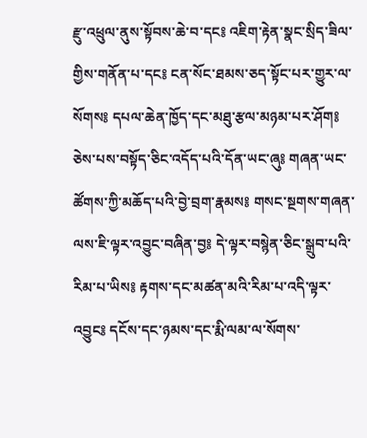རྫུ་འཕྲུལ་ནུས་སྟོབས་ཆེ་བ་དང༔ འཇིག་རྟེན་སྣང་སྲིད་ཟིལ་གྱིས་གནོན་པ་དང༔ ངན་སོང་ཐམས་ཅད་སྟོང་པར་གྱུར་ལ་སོགས༔ དཔལ་ཆེན་ཁྱོད་དང་མཐུ་རྩལ་མཉམ་པར་ཤོག༔ ཅེས་པས་བསྟོད་ཅིང་འདོད་པའི་དོན་ཡང་ཞུ༔ གཞན་ཡང་ཚོགས་ཀྱི་མཆོད་པའི་བྱེ་བྲག་རྣམས༔ གསང་སྔགས་གཞན་ལས་ཇི་ལྟར་འབྱུང་བཞིན་བྱ༔ དེ་ལྟར་བསྙེན་ཅིང་སྒྲུབ་པའི་རིམ་པ་ཡིས༔ རྟགས་དང་མཚན་མའི་རིམ་པ་འདི་ལྟར་འབྱུང༔ དངོས་དང་ཉམས་དང་རྨི་ལམ་ལ་སོགས་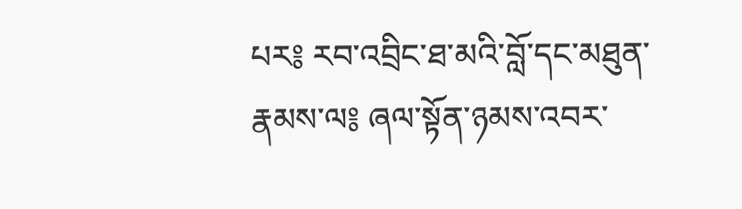པར༔ རབ་འབྲིང་ཐ་མའི་བློ་དང་མཐུན་རྣམས་ལ༔ ཞལ་སྟོན་ཉམས་འབར་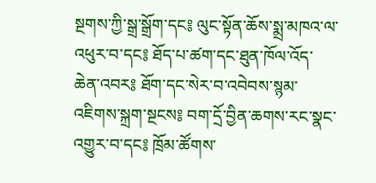སྔགས་ཀྱི་སྒྲ་སྒྲོག་དང༔ ལུང་སྟོན་ཆོས་སྨྲ་མཁའ་ལ་འཕུར་བ་དང༔ ཐོད་པ་ཚག་དང་ཐུན་ཁོལ་འོད་ཆེན་འབར༔ ཐོག་དང་སེར་བ་འབེབས་སྙམ་འཇིགས་སྐྲག་སྔངས༔ བག་དྲོ་བྱིན་ཆགས་རང་སྣང་འགྱུར་བ་དང༔ ཁྲོམ་ཚོགས་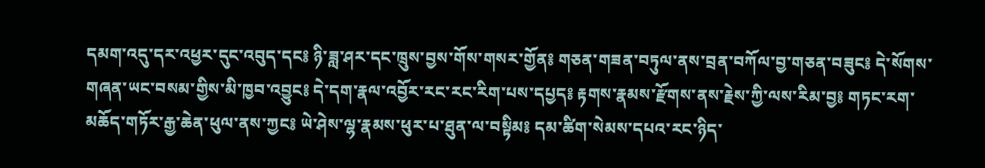དམག་འདུ་དར་འཕྱར་དུང་འབུད་དང༔ ཉི་ཟླ་ཤར་དང་ཁྲུས་བྱས་གོས་གསར་གྱོན༔ གཅན་གཟན་བཏུལ་ནས་བྲན་བཀོལ་བྱ་གཅན་བཟུང༔ དེ་སོགས་གཞན་ཡང་བསམ་གྱིས་མི་ཁྱབ་འབྱུང༔ དེ་དག་རྣལ་འབྱོར་རང་རང་རིག་པས་དཔྱད༔ རྟགས་རྣམས་རྫོགས་ནས་རྗེས་ཀྱི་ལས་རིམ་བྱ༔ གཏང་རག་མཆོད་གཏོར་རྒྱ་ཆེན་ཕུལ་ནས་ཀྱང༔ ཡེ་ཤེས་ལྷ་རྣམས་ཕུར་པ་ཐུན་ལ་བསྟིམ༔ དམ་ཚིག་སེམས་དཔའ་རང་ཉིད་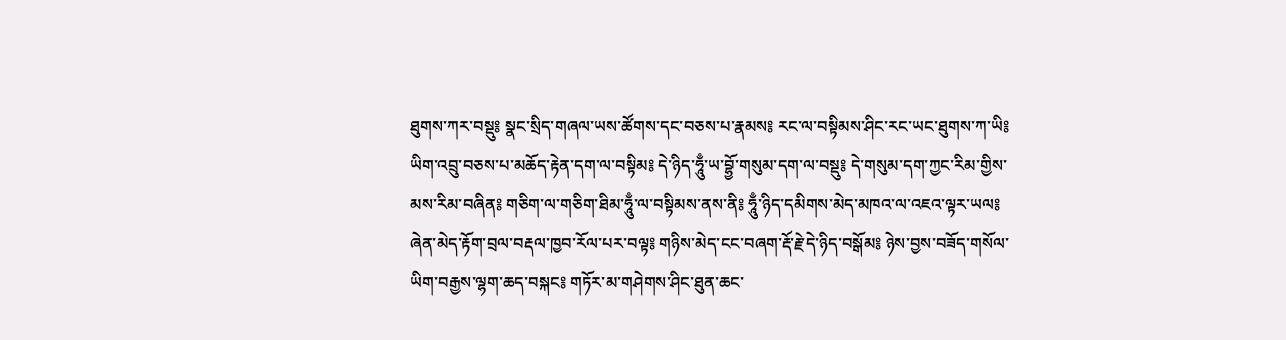ཐུགས་ཀར་བསྡུ༔ སྣང་སྲིད་གཞལ་ཡས་ཚོགས་དང་བཅས་པ་རྣམས༔ རང་ལ་བསྟིམས་ཤིང་རང་ཡང་ཐུགས་ཀ་ཡི༔ ཡིག་འབྲུ་བཅས་པ་མཆོད་རྟེན་དག་ལ་བསྟིམ༔ དེ་ཉིད་ཧཱུྃ་ཡ་བྷྱོ་གསུམ་དག་ལ་བསྡུ༔ དེ་གསུམ་དག་ཀྱང་རིམ་གྱིས་མས་རིམ་བཞིན༔ གཅིག་ལ་གཅིག་ཐིམ་ཧཱུྃ་ལ་བསྟིམས་ནས་ནི༔ ཧཱུྃ་ཉིད་དམིགས་མེད་མཁའ་ལ་འཇའ་ལྟར་ཡལ༔ ཞེན་མེད་རྟོག་བྲལ་བརྡལ་ཁྱབ་རོལ་པར་བལྟ༔ གཉིས་མེད་ངང་བཞག་རྡོ་རྗེ་དེ་ཉིད་བསྒོམ༔ ཉེས་བྱས་བཟོད་གསོལ་ཡིག་བརྒྱས་ལྷག་ཆད་བསྐང༔ གཏོར་མ་གཤེགས་ཤིང་ཐུན་ཆང་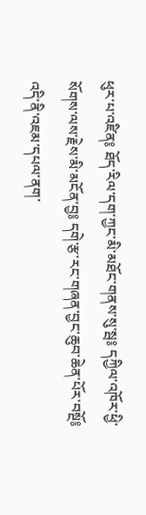ཕུར་པ་འཛིན༔ ཐོད་རིལ་དག་ཀྱང་མི་མཐོང་གནས་སུ་སྦ༔ དཀྱིལ་འཁོར་ཕྱི་སོགས་ལས་རྗེས་མི་མངོན་བྱ༔ དགེ་རྩ་རང་གཞན་བྱང་ཆུབ་ཆེན་པོར་བསྔོ༔ འདི་ནི་འཇམ་དཔལ་ནག་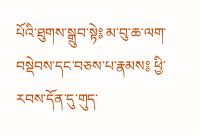པོའི་ཐུགས་སྒྲུབ་སྟེ༔ མ་བུ་ཆ་ལག་བསྡེབས་དང་བཅས་པ་རྣམས༔ ཕྱི་རབས་དོན་དུ་གུད་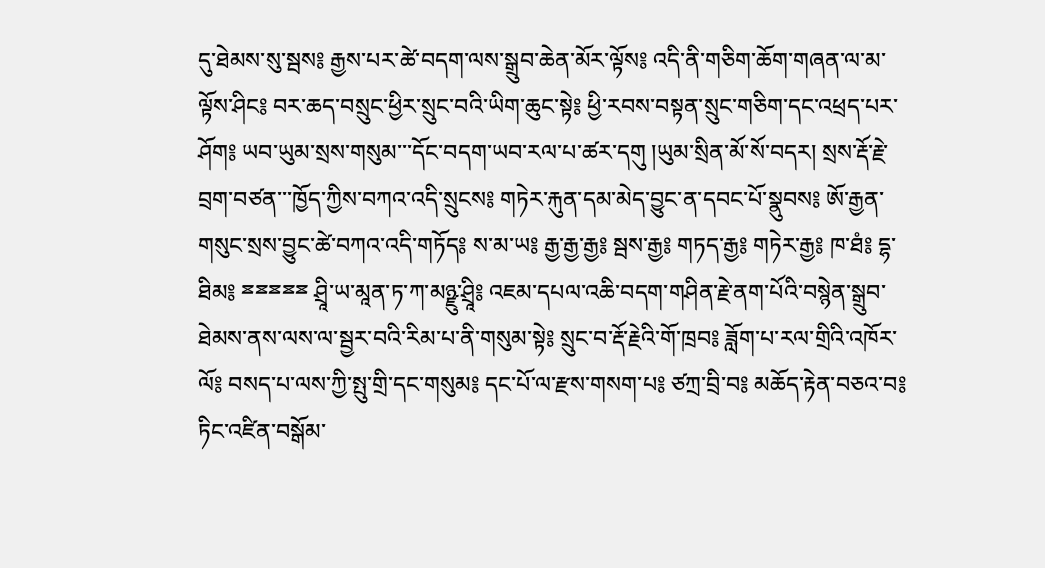དུ་ཐེམས་སུ་སྦས༔ རྒྱས་པར་ཚེ་བདག་ལས་སྒྲུབ་ཆེན་མོར་ལྟོས༔ འདི་ནི་གཅིག་ཆོག་གཞན་ལ་མ་ལྟོས་ཤིང༔ བར་ཆད་བསྲུང་ཕྱིར་སྲུང་བའི་ཡིག་ཆུང་སྟེ༔ ཕྱི་རབས་བསྟན་སྲུང་གཅིག་དང་འཕྲད་པར་ཤོག༔ ཡབ་ཡུམ་སྲས་གསུམ་་་དོང་བདག་ཡབ་རལ་པ་ཚར་དགུ །ཡུམ་སྲིན་མོ་སོ་བདར། སྲས་རྡོ་རྗེ་བྲག་བཙན་་་ཁྱོད་ཀྱིས་བཀའ་འདི་སྲུངས༔ གཏེར་རྐུན་དམ་མེད་བྱུང་ན་དབང་པོ་སྣུབས༔ ཨོ་རྒྱན་གསུང་སྲས་བྱུང་ཚེ་བཀའ་འདི་གཏོད༔ ས་མ་ཡ༔ རྒྱ་རྒྱ་རྒྱ༔ སྦས་རྒྱ༔ གཏད་རྒྱ༔ གཏེར་རྒྱ༔ ཁ་ཐཾ༔ དྷ་ཐིམ༔ ྈྈྈྈྈ ཤྲཱི་ཡ་མཱན་ཏ་ཀ་མཉྫུ་ཤྲཱི༔ འཇམ་དཔལ་འཆི་བདག་གཤིན་རྗེ་ནག་པོའི་བསྙེན་སྒྲུབ་ཐེམས་ནས་ལས་ལ་སྦྱར་བའི་རིམ་པ་ནི་གསུམ་སྟེ༔ སྲུང་བ་རྡོ་རྗེའི་གོ་ཁྲབ༔ ཟློག་པ་རལ་གྲིའི་འཁོར་ལོ༔ བསད་པ་ལས་ཀྱི་སྤུ་གྲི་དང་གསུམ༔ དང་པོ་ལ་རྫས་གསག་པ༔ ཙཀྲ་བྲི་བ༔ མཆོད་རྟེན་བཅའ་བ༔ ཏིང་འཛིན་བསྒོམ་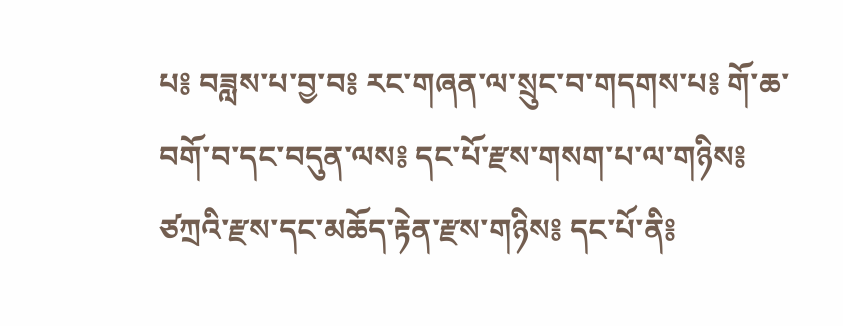པ༔ བཟླས་པ་བྱ་བ༔ རང་གཞན་ལ་སྲུང་བ་གདགས་པ༔ གོ་ཆ་བགོ་བ་དང་བདུན་ལས༔ དང་པོ་རྫས་གསག་པ་ལ་གཉིས༔ ཙཀྲའི་རྫས་དང་མཆོད་རྟེན་རྫས་གཉིས༔ དང་པོ་ནི༔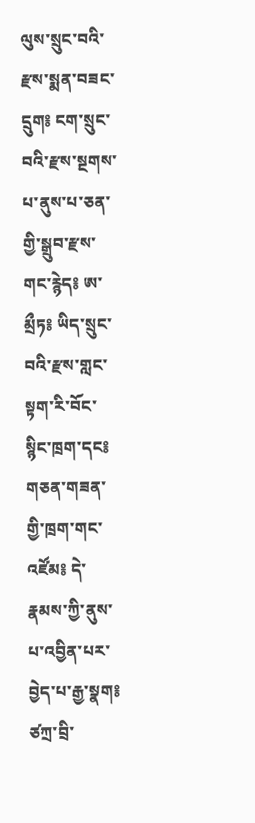ལུས་སྲུང་བའི་རྫས་སྨན་བཟང་དྲུག༔ ངག་སྲུང་བའི་རྫས་སྔགས་པ་ནུས་པ་ཅན་གྱི་སྒྲུབ་རྫས་གང་རྙེད༔ ཨ་མྲྀཏ༔ ཡིད་སྲུང་བའི་རྫས་གླང་སྟག་རི་བོང་སྙིང་ཁྲག་དང༔ གཅན་གཟན་གྱི་ཁྲག་གང་འཛོམ༔ དེ་རྣམས་ཀྱི་ནུས་པ་འབྱིན་པར་བྱེད་པ་རྒྱ་སྣག༔ ཙཀྲ་བྲི་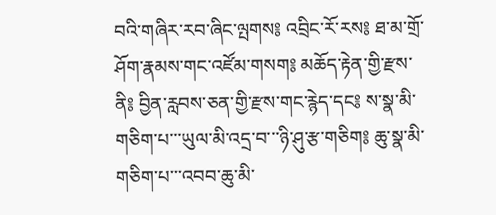བའི་གཞིར་རབ་ཞིང་ལྤགས༔ འབྲིང་རོ་རས༔ ཐ་མ་གྲོ་ཤོག་རྣམས་གང་འཛོམ་གསག༔ མཆོད་རྟེན་གྱི་རྫས་ནི༔ བྱིན་རླབས་ཅན་གྱི་རྫས་གང་རྙེད་དང༔ ས་སྣ་མི་གཅིག་པ་་་ཡུལ་མི་འདྲ་བ་་་ཉི་ཤུ་རྩ་གཅིག༔ ཆུ་སྣ་མི་གཅིག་པ་་་འབབ་ཆུ་མི་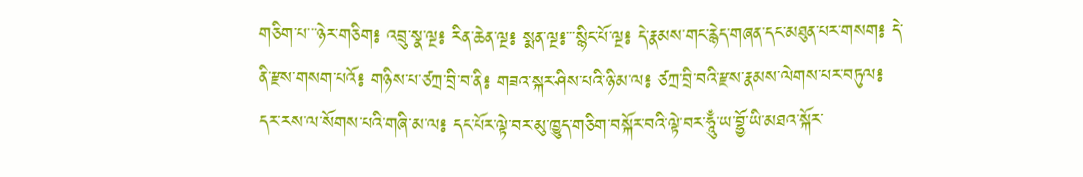གཅིག་པ་་་ཉེར་གཅིག༔ འབྲུ་སྣ་ལྔ༔ རིན་ཆེན་ལྔ༔ སྨན་ལྔ༔་་་སྙིང་པོ་ལྔ༔ དེ་རྣམས་གང་རྙེད་གཞན་དང་མཐུན་པར་གསག༔ དེ་ནི་རྫས་གསག་པའོ༔ གཉིས་པ་ཙཀྲ་བྲི་བ་ནི༔ གཟའ་སྐར་ཤིས་པའི་ཉི་མ་ལ༔ ཙཀྲ་བྲི་བའི་རྫས་རྣམས་ལེགས་པར་བཏུལ༔ དར་རས་ལ་སོགས་པའི་གཞི་མ་ལ༔ དང་པོར་ལྟེ་བར་མུ་ཁྱུད་གཅིག་བསྐོར་བའི་ལྟེ་བར་ཧཱུྃ་ཡ་བྷྱོ་ཡི་མཐའ་སྐོར་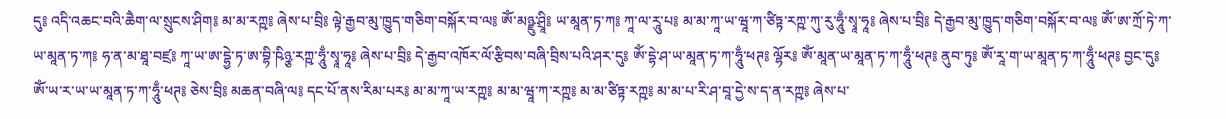དུ༔ འདི་འཆང་བའི་ཆཻག་ལ་སྲུངས་ཤིག༔ མ་མ་རཀྵ༔ ཞེས་པ་བྲི༔ ལྟེ་རྒྱབ་མུ་ཁྱུད་གཅིག་བསྐོར་བ་ལ༔ ཨོཾ་མཉྫུ་ཤྲཱི༔ ཡ་མཱན་ཏ་ཀ༔ ཀཱ་ལ་རཱུ་པ༔ མ་མ་ཀཱ་ཡ་ཝཱ་ཀ་ཙིཏྟ་རཀྵ་ཀུ་རུ་ཧཱུྃ་སྭཱ་ཧཱ༔ ཞེས་པ་བྲི༔ དེ་རྒྱབ་མུ་ཁྱུད་གཅིག་བསྐོར་བ་ལ༔ ཨོཾ་ཨ་ཀྲོ་ཏེ་ཀ་ཡ་མཱན་ཏ་ཀ༔ ཧ་ན་མ་ཐཱ་བཛྲ༔ ཀཱ་ཡ་ཨ་དྷྱེ་ཏ་ཨ་བྷི་ཥིཉྩ་རཀྵ་ཧཱུྃ་སྭཱ་ཧཱ༔ ཞེས་པ་བྲི༔ དེ་རྒྱབ་འཁོར་ལོ་རྩིབས་བཞི་བྲིས་པའི་ཤར་དུ༔ ཨོཾ་དྷེ་ཤ་ཡ་མཱན་ཏ་ཀ་ཧཱུྃ་ཕཊ༔ ལྷོར༔ ཨོཾ་མཱན་ཡ་མཱན་ཏ་ཀ་ཧཱུྃ་ཕཊ༔ ནུབ་ཏུ༔ ཨོཾ་རཱ་ག་ཡ་མཱན་ཏ་ཀ་ཧཱུྃ་ཕཊ༔ བྱང་དུ༔ ཨོཾ་ཡ་ར་ཡ་ཡ་མཱན་ཏ་ཀ་ཧཱུྃ་ཕཊ༔ ཅེས་བྲི༔ མཆན་བཞི་ལ༔ དང་པོ་ནས་རིམ་པར༔ མ་མ་ཀཱ་ཡ་རཀྵ༔ མ་མ་ཝཱ་ཀ་རཀྵ༔ མ་མ་ཙིཏྟ་རཀྵ༔ མ་མ་པ་རི་ཤ་བཱ་དྱེ་ས་ད་ན་རཀྵ༔ ཞེས་པ་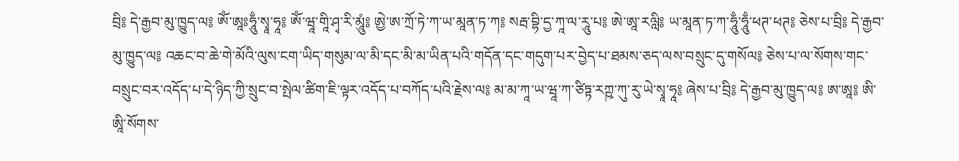བྲི༔ དེ་རྒྱབ་མུ་ཁྱུད་ལ༔ ཨོཾ་ཨཱཿཧཱུྃ་སྭཱ་ཧཱ༔ ཨོཾ་ཝཱ་གཱི་ཤྭ་རི་མཱུཾ༔ ཨྱེ་ཨ་ཀྲོ་ཏེ་ཀ་ཡ་མཱན་ཏ་ཀ༔ སརྦ་བྷི་དྱ་ཀཱ་ལ་རཱུ་པ༔ ཨེ་ཨཱ་རལླི༔ ཡ་མཱན་ཏ་ཀ་ཧཱུྃ་ཧཱུྃ་ཕཊ་ཕཊ༔ ཅེས་པ་བྲི༔ དེ་རྒྱབ་མུ་ཁྱུད་ལ༔ འཆང་བ་ཆེ་གེ་མོའི་ལུས་ངག་ཡིད་གསུམ་ལ་མི་དང་མི་མ་ཡིན་པའི་གདོན་དང་གདུག་པར་བྱེད་པ་ཐམས་ཅད་ལས་བསྲུང་དུ་གསོལ༔ ཅེས་པ་ལ་སོགས་གང་བསྲུང་བར་འདོད་པ་དེ་ཉིད་ཀྱི་སྲུང་བ་སྤེལ་ཚིག་ཇི་ལྟར་འདོད་པ་བཀོད་པའི་རྗེས་ལ༔ མ་མ་ཀཱ་ཡ་ཝཱ་ཀ་ཙིཏྟ་རཀྵ་ཀུ་རུ་ཡེ་སྭཱ་ཧཱ༔ ཞེས་པ་བྲི༔ དེ་རྒྱབ་མུ་ཁྱུད་ལ༔ ཨ་ཨཱ༔ ཨི་ཨཱི་སོགས་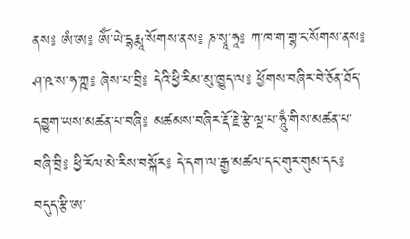ནས༔ ཨཾ་ཨ༔ ཨོཾ་ཡེ་དྷརྨཱ་སོགས་ནས༔ ཎ་སྭཱ་ཧཱ༔ ཀ་ཁ་ག་གྷ་ང་སོགས་ནས༔ ཤ་ཥ་ས་ཧ་ཀྵ༔ ཞེས་པ་བྲི༔ དེའི་ཕྱི་རིམ་མུ་ཁྱུད་ལ༔ ཕྱོགས་བཞིར་བེ་ཅོན་ཐོད་དབྱུག་ཡས་མཚན་པ་བཞི༔ མཚམས་བཞིར་རྡོ་རྗེ་རྩེ་ལྔ་པ་ཧཱུྃ་གིས་མཚན་པ་བཞི་བྲི༔ ཕྱི་རོལ་མེ་རིས་བསྐོར༔ དེ་དག་ལ་རྒྱ་མཚལ་དང་གུར་གུམ་དང༔ བདུད་རྩི་ཨ་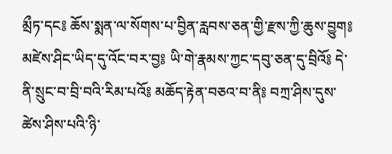མྲྀཏ་དང༔ ཆོས་སྨན་ལ་སོགས་པ་བྱིན་རླབས་ཅན་གྱི་རྫས་ཀྱི་ཆུས་བྱུག༔ མཛེས་ཤིང་ཡིད་དུ་འོང་བར་བྱ༔ ཡི་གེ་རྣམས་ཀྱང་དབུ་ཅན་དུ་བྲིའོ༔ དེ་ནི་སྲུང་བ་བྲི་བའི་རིམ་པའོ༔ མཆོད་རྟེན་བཅའ་བ་ནི༔ བཀྲ་ཤིས་དུས་ཚེས་ཤིས་པའི་ཉི་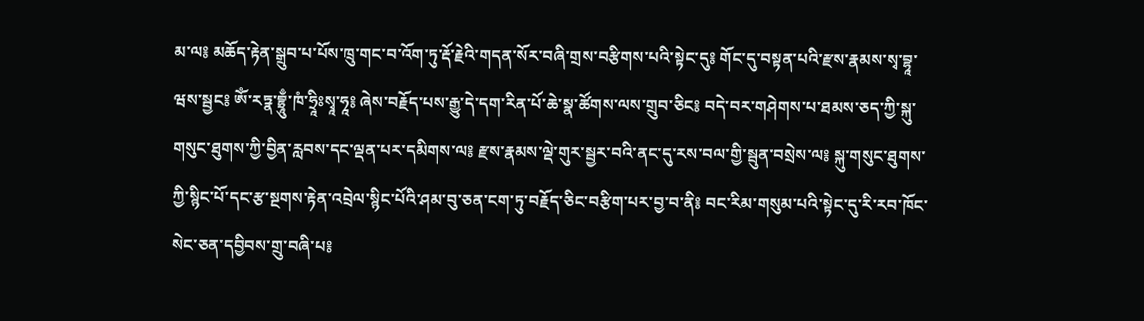མ་ལ༔ མཆོད་རྟེན་སྒྲུབ་པ་པོས་ཁྲུ་གང་བ་འོག་ཏུ་རྡོ་རྗེའི་གདན་སོར་བཞི་གྲས་བརྩིགས་པའི་སྟེང་དུ༔ གོང་དུ་བསྟན་པའི་རྫས་རྣམས་སྭ་བྷཱ་ཝས་སྦྱང༔ ཨོཾ་རཏྣ་བྷྲཱུྃ་ཁཾ་ཧྲཱིཿསྭཱ་ཧཱ༔ ཞེས་བརྗོད་པས་རྒྱུ་དེ་དག་རིན་པོ་ཆེ་སྣ་ཚོགས་ལས་གྲུབ་ཅིང༔ བདེ་བར་གཤེགས་པ་ཐམས་ཅད་ཀྱི་སྐུ་གསུང་ཐུགས་ཀྱི་བྱིན་རླབས་དང་ལྡན་པར་དམིགས་ལ༔ རྫས་རྣམས་ལྡེ་གུར་སྦྱར་བའི་ནང་དུ་རས་བལ་གྱི་སྦུན་བསྲེས་ལ༔ སྐུ་གསུང་ཐུགས་ཀྱི་སྙིང་པོ་དང་རྩ་སྔགས་རྟེན་འབྲེལ་སྙིང་པོའི་ཤམ་བུ་ཅན་ངག་ཏུ་བརྗོད་ཅིང་བརྩིག་པར་བྱ་བ་ནི༔ བང་རིམ་གསུམ་པའི་སྟེང་དུ་རི་རབ་ཁོང་སེང་ཅན་དབྱིབས་གྲུ་བཞི་པ༔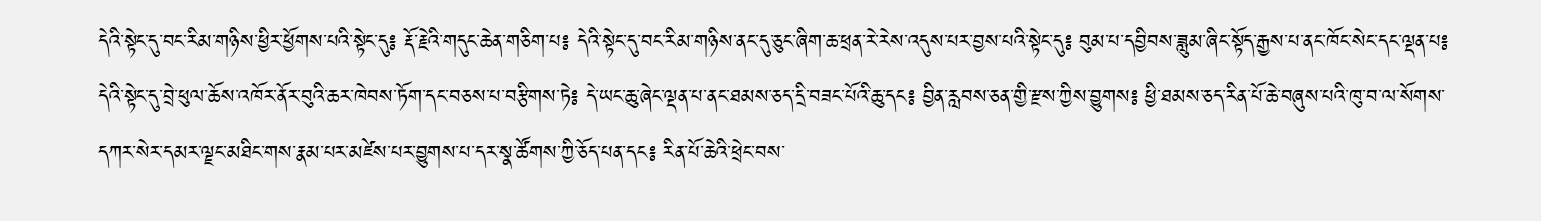དེའི་སྟེང་དུ་བང་རིམ་གཉིས་ཕྱིར་ཕྱོགས་པའི་སྟེང་དུ༔ རྡོ་རྗེའི་གདུང་ཆེན་གཅིག་པ༔ དེའི་སྟེང་དུ་བང་རིམ་གཉིས་ནང་དུ་ཅུང་ཞིག་ཆ་ཕྲན་རེ་རེས་འདུས་པར་བྱས་པའི་སྟེང་དུ༔ བུམ་པ་དབྱིབས་ཟླུམ་ཞིང་སྟོད་རྒྱས་པ་ནང་ཁོང་སེང་དང་ལྡན་པ༔ དེའི་སྟེང་དུ་བྲེ་ཕུལ་ཆོས་འཁོར་ནོར་བུའི་ཆར་ཁེབས་ཏོག་དང་བཅས་པ་བརྩིགས་ཏེ༔ དེ་ཡང་ཆུ་ཞེང་ལྡན་པ་ནང་ཐམས་ཅད་དྲི་བཟང་པོའི་ཆུ་དང༔ བྱིན་རླབས་ཅན་གྱི་རྫས་ཀྱིས་བྱུགས༔ ཕྱི་ཐམས་ཅད་རིན་པོ་ཆེ་བཞུས་པའི་ཁུ་བ་ལ་སོགས་དཀར་སེར་དམར་ལྗང་མཐིང་གས་རྣམ་པར་མཛེས་པར་བྱུགས་པ་དར་སྣ་ཚོགས་ཀྱི་ཅོད་པན་དང༔ རིན་པོ་ཆེའི་ཕྲེང་བས་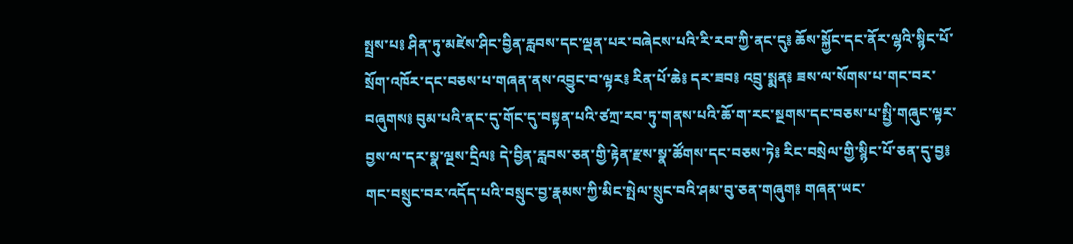སྤྲས་པ༔ ཤིན་ཏུ་མཛེས་ཤིང་བྱིན་རླབས་དང་ལྡན་པར་བཞེངས་པའི་རི་རབ་ཀྱི་ནང་དུ༔ ཆོས་སྐྱོང་དང་ནོར་ལྷའི་སྙིང་པོ་སྲོག་འཁོར་དང་བཅས་པ་གཞན་ནས་འབྱུང་བ་ལྟར༔ རིན་པོ་ཆེ༔ དར་ཟབ༔ འབྲུ་སྨན༔ ཟས་ལ་སོགས་པ་གང་བར་བཞུགས༔ བུམ་པའི་ནང་དུ་གོང་དུ་བསྟན་པའི་ཙཀྲ་རབ་ཏུ་གནས་པའི་ཆོ་ག་རང་སྔགས་དང་བཅས་པ་སྤྱི་གཞུང་ལྟར་བྱས་ལ་དར་སྣ་ལྔས་དྲིལ༔ དེ་བྱིན་རླབས་ཅན་གྱི་རྟེན་རྫས་སྣ་ཚོགས་དང་བཅས་ཏེ༔ རིང་བསྲེལ་གྱི་སྙིང་པོ་ཅན་དུ་བྱ༔ གང་བསྲུང་བར་འདོད་པའི་བསྲུང་བྱ་རྣམས་ཀྱི་མིང་སྤེལ་སྲུང་བའི་ཤམ་བུ་ཅན་གཞུག༔ གཞན་ཡང་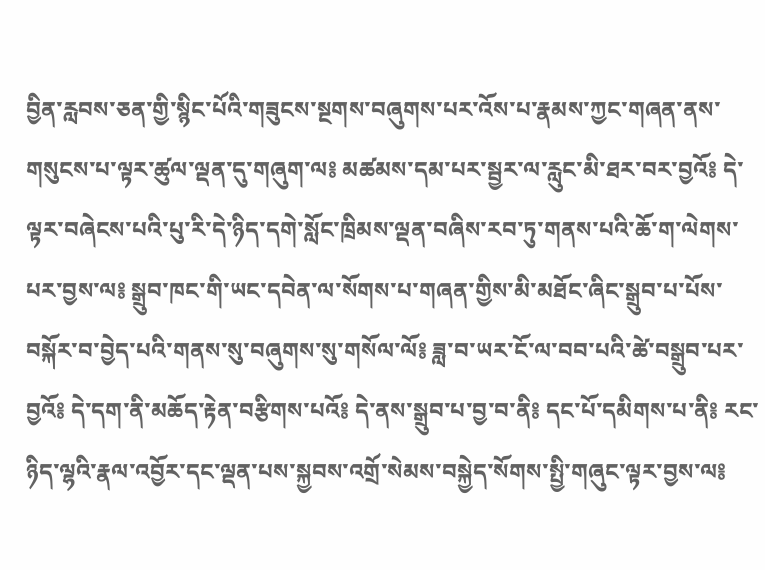བྱིན་རླབས་ཅན་གྱི་སྙིང་པོའི་གཟུངས་སྔགས་བཞུགས་པར་འོས་པ་རྣམས་ཀྱང་གཞན་ནས་གསུངས་པ་ལྟར་ཚུལ་ལྡན་དུ་གཞུག་ལ༔ མཚམས་དམ་པར་སྦྱར་ལ་རླུང་མི་ཐར་བར་བྱའོ༔ དེ་ལྟར་བཞེངས་པའི་པུ་རི་དེ་ཉིད་དགེ་སློང་ཁྲིམས་ལྡན་བཞིས་རབ་ཏུ་གནས་པའི་ཆོ་ག་ལེགས་པར་བྱས་ལ༔ སྒྲུབ་ཁང་གི་ཡང་དབེན་ལ་སོགས་པ་གཞན་གྱིས་མི་མཐོང་ཞིང་སྒྲུབ་པ་པོས་བསྐོར་བ་བྱེད་པའི་གནས་སུ་བཞུགས་སུ་གསོལ་ལོ༔ ཟླ་བ་ཡར་ངོ་ལ་བབ་པའི་ཚེ་བསྒྲུབ་པར་བྱའོ༔ དེ་དག་ནི་མཆོད་རྟེན་བརྩིགས་པའོ༔ དེ་ནས་སྒྲུབ་པ་བྱ་བ་ནི༔ དང་པོ་དམིགས་པ་ནི༔ རང་ཉིད་ལྷའི་རྣལ་འབྱོར་དང་ལྡན་པས་སྐྱབས་འགྲོ་སེམས་བསྐྱེད་སོགས་སྤྱི་གཞུང་ལྟར་བྱས་ལ༔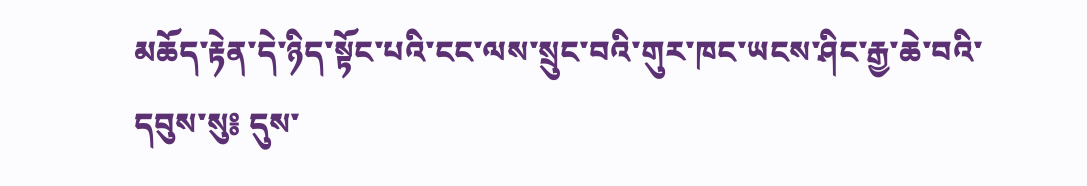མཆོད་རྟེན་དེ་ཉིད་སྟོང་པའི་ངང་ལས་སྲུང་བའི་གུར་ཁང་ཡངས་ཤིང་རྒྱ་ཆེ་བའི་དབུས་སུ༔ དུས་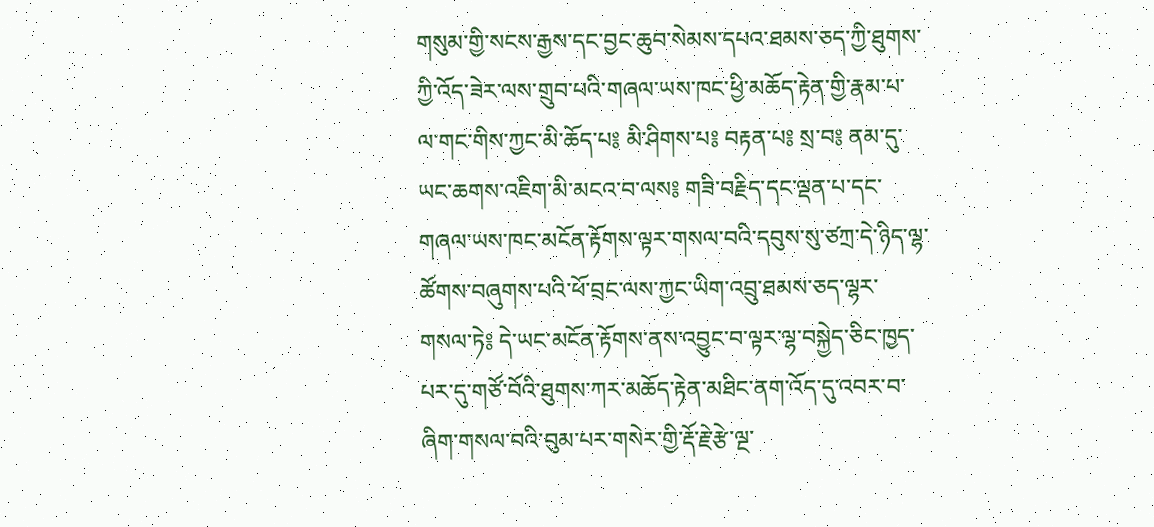གསུམ་གྱི་སངས་རྒྱས་དང་བྱང་ཆུབ་སེམས་དཔའ་ཐམས་ཅད་ཀྱི་ཐུགས་ཀྱི་འོད་ཟེར་ལས་གྲུབ་པའི་གཞལ་ཡས་ཁང་ཕྱི་མཆོད་རྟེན་གྱི་རྣམ་པ་ལ་གང་གིས་ཀྱང་མི་ཆོད་པ༔ མི་ཤིགས་པ༔ བརྟན་པ༔ སྲ་བ༔ ནམ་དུ་ཡང་ཆགས་འཇིག་མི་མངའ་བ་ལས༔ གཟི་བརྗིད་དང་ལྡན་པ་དང་གཞལ་ཡས་ཁང་མངོན་རྟོགས་ལྟར་གསལ་བའི་དབུས་སུ་ཙཀྲ་དེ་ཉིད་ལྷ་ཚོགས་བཞུགས་པའི་ཕོ་བྲང་ལས་ཀྱང་ཡིག་འབྲུ་ཐམས་ཅད་ལྷར་གསལ་ཏེ༔ དེ་ཡང་མངོན་རྟོགས་ནས་འབྱུང་བ་ལྟར་ལྷ་བསྐྱེད་ཅིང་ཁྱད་པར་དུ་གཙོ་བོའི་ཐུགས་ཀར་མཆོད་རྟེན་མཐིང་ནག་འོད་དུ་འབར་བ་ཞིག་གསལ་བའི་བུམ་པར་གསེར་གྱི་རྡོ་རྗེ་རྩེ་ལྔ་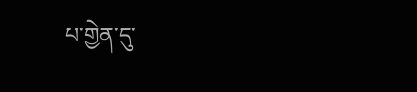པ་གྱེན་དུ་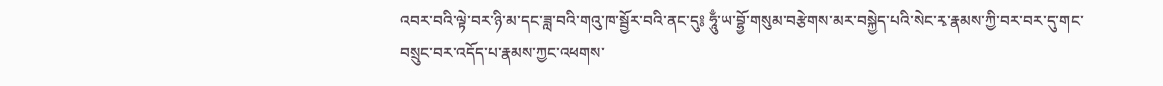འབར་བའི་ལྟེ་བར་ཉི་མ་དང་ཟླ་བའི་གའུ་ཁ་སྦྱོར་བའི་ནང་དུ༔ ཧཱུྃ་ཡ་བྷྱོ་གསུམ་བརྩེགས་མར་བསྐྱེད་པའི་སེང་རྭ་རྣམས་ཀྱི་བར་བར་དུ་གང་བསྲུང་བར་འདོད་པ་རྣམས་ཀྱང་འཕགས་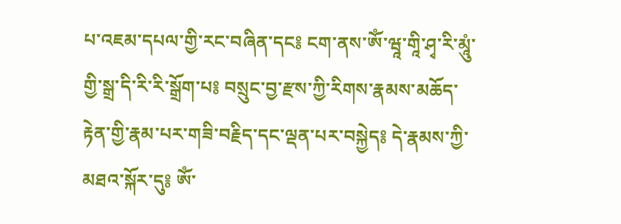པ་འཇམ་དཔལ་གྱི་རང་བཞིན་དང༔ ངག་ནས་ཨོཾ་ཝཱ་གཱི་ཤྭ་རི་མཱུཾ་གྱི་སྒྲ་དི་རི་རི་སྒྲོག་པ༔ བསྲུང་བྱ་རྫས་ཀྱི་རིགས་རྣམས་མཆོད་རྟེན་གྱི་རྣམ་པར་གཟི་བརྗིད་དང་ལྡན་པར་བསྐྱེད༔ དེ་རྣམས་ཀྱི་མཐའ་སྐོར་དུ༔ ཨོཾ་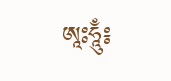ཨཱཿཧཱུྃ༔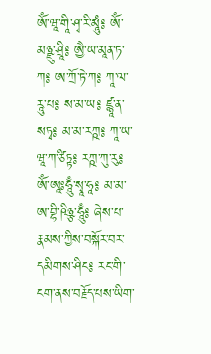ཨོཾ་ཝཱ་གཱི་ཤྭ་རི་མཱུཾ༔ ཨོཾ་མཉྫུ་ཤྲཱི༔ ཨྱཻ་ཡ་མཱན་ཏ་ཀ༔ ཨ་ཀྲོ་ཏེ་ཀ༔ ཀཱ་ལ་རཱུ་པ༔ ས་མ་ཡ༔ ཛྙཱ་ན་སཏྭ༔ མ་མ་རཀྵ༔ ཀཱ་ཡ་ཝཱ་ཀ་ཙིཏྟ༔ རཀྵ་ཀུ་རུ༔ ཨོཾ་ཨཱཿཧཱུྃ་སྭཱ་ཧཱ༔ མ་མ་ཨ་བྷི་ཥིཉྩ་ཧཱུྃ༔ ཞེས་པ་རྣམས་ཀྱིས་བསྐོར་བར་དམིགས་ཤིང༔ རང་གི་ངག་ནས་བརྗོད་པས་ཡིག་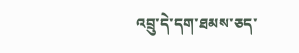འབྲུ་དེ་དག་ཐམས་ཅད་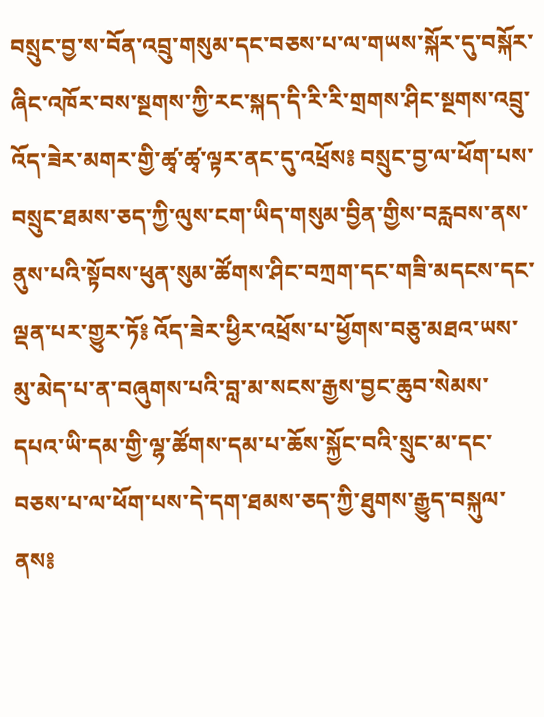བསྲུང་བྱ་ས་བོན་འབྲུ་གསུམ་དང་བཅས་པ་ལ་གཡས་སྐོར་དུ་བསྐོར་ཞིང་འཁོར་བས་སྔགས་ཀྱི་རང་སྐད་དི་རི་རི་གྲགས་ཤིང་སྔགས་འབྲུ་འོད་ཟེར་མགར་གྱི་ཚྭ་ཚྭ་ལྟར་ནང་དུ་འཕྲོས༔ བསྲུང་བྱ་ལ་ཕོག་པས་བསྲུང་ཐམས་ཅད་ཀྱི་ལུས་ངག་ཡིད་གསུམ་བྱིན་གྱིས་བརླབས་ནས་ནུས་པའི་སྟོབས་ཕུན་སུམ་ཚོགས་ཤིང་བཀྲག་དང་གཟི་མདངས་དང་ལྡན་པར་གྱུར་ཏོ༔ འོད་ཟེར་ཕྱིར་འཕྲོས་པ་ཕྱོགས་བཅུ་མཐའ་ཡས་མུ་མེད་པ་ན་བཞུགས་པའི་བླ་མ་སངས་རྒྱས་བྱང་ཆུབ་སེམས་དཔའ་ཡི་དམ་གྱི་ལྷ་ཚོགས་དམ་པ་ཆོས་སྐྱོང་བའི་སྲུང་མ་དང་བཅས་པ་ལ་ཕོག་པས་དེ་དག་ཐམས་ཅད་ཀྱི་ཐུགས་རྒྱུད་བསྐུལ་ནས༔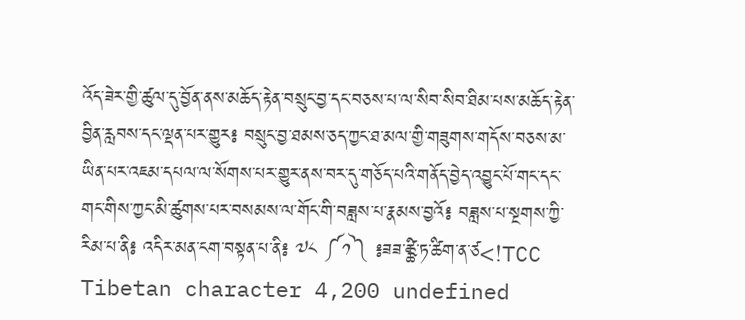འོད་ཟེར་གྱི་ཚུལ་དུ་བྱོན་ནས་མཆོད་རྟེན་བསྲུང་བྱ་དང་བཅས་པ་ལ་སིབ་སིབ་ཐིམ་པས་མཆོད་རྟེན་བྱིན་རླབས་དང་ལྡན་པར་གྱུར༔ བསྲུང་བྱ་ཐམས་ཅད་ཀྱང་ཐ་མལ་གྱི་གཟུགས་གདོས་བཅས་མ་ཡིན་པར་འཇམ་དཔལ་ལ་སོགས་པར་གྱུར་ནས་བར་དུ་གཅོད་པའི་གནོད་བྱེད་འབྱུང་པོ་གང་དང་གང་གིས་ཀྱང་མི་ཚུགས་པར་བསམས་ལ་གོང་གི་བཟླས་པ་རྣམས་བྱའོ༔ བཟླས་པ་སྔགས་ཀྱི་རིམ་པ་ནི༔ འདིར་མན་ངག་བསྟན་པ་ནི༔ ༧༨ ༼༡༽ ༔ཟཟ་ཚྪི་ཏ་ཚིག་ན་ཙ<!TCC Tibetan character 4,200 undefined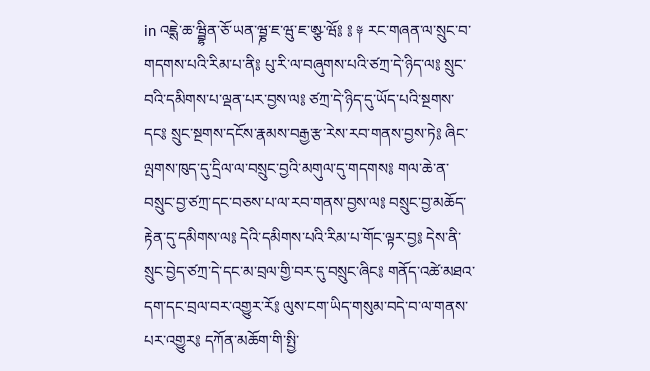in འཇྶེ་ཆ་ཝྦྷིན་ཅོ་ཡན་ཝྞ་ཇ་ཝུ་ཇ་ཨྩ་ཝོ༔ ༔ ༈ རང་གཞན་ལ་སྲུང་བ་གདགས་པའི་རིམ་པ་ནི༔ པུ་རི་ལ་བཞུགས་པའི་ཙཀྲ་དེ་ཉིད་ལ༔ སྲུང་བའི་དམིགས་པ་ལྡན་པར་བྱས་ལ༔ ཙཀྲ་དེ་ཉིད་དུ་ཡོད་པའི་སྔགས་དང༔ སྲུང་སྔགས་དངོས་རྣམས་བརྒྱ་རྩ་རེས་རབ་གནས་བྱས་ཏེ༔ ཞིང་ལྤགས་ཁུད་དུ་དྲིལ་ལ་བསྲུང་བྱའི་མགུལ་དུ་གདགས༔ གལ་ཆེ་ན་བསྲུང་བྱ་ཙཀྲ་དང་བཅས་པ་ལ་རབ་གནས་བྱས་ལ༔ བསྲུང་བྱ་མཆོད་རྟེན་དུ་དམིགས་ལ༔ དེའི་དམིགས་པའི་རིམ་པ་གོང་ལྟར་བྱ༔ དེས་ནི་སྲུང་བྱེད་ཙཀྲ་དེ་དང་མ་བྲལ་གྱི་བར་དུ་བསྲུང་ཞིང༔ གནོད་འཚེ་མཐའ་དག་དང་བྲལ་བར་འགྱུར་རོ༔ ལུས་ངག་ཡིད་གསུམ་བདེ་བ་ལ་གནས་པར་འགྱུར༔ དཀོན་མཆོག་གི་སྤྱི་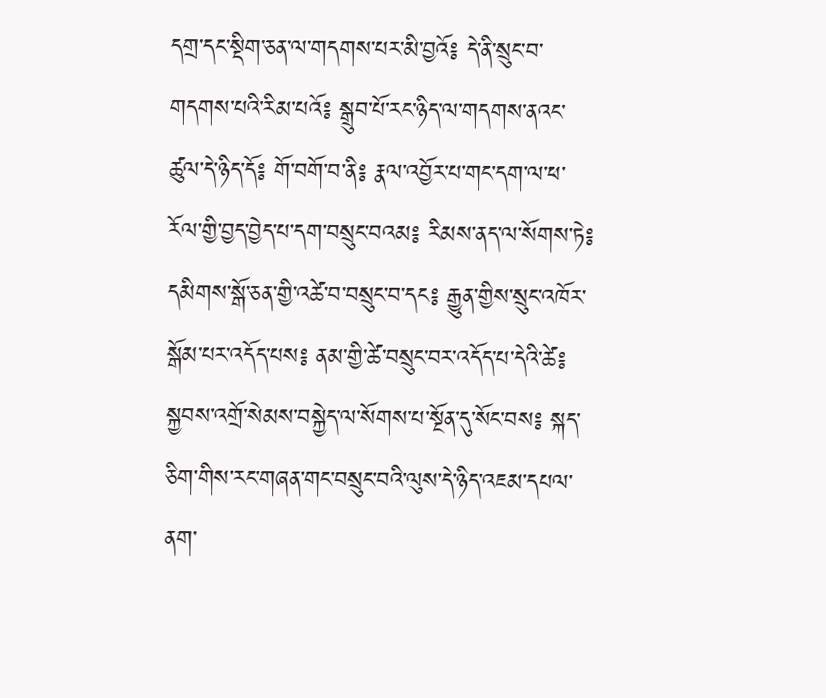དགྲ་དང་སྡིག་ཅན་ལ་གདགས་པར་མི་བྱའོ༔ དེ་ནི་སྲུང་བ་གདགས་པའི་རིམ་པའོ༔ སྒྲུབ་པོ་རང་ཉིད་ལ་གདགས་ནའང་ཚུལ་དེ་ཉིད་དོ༔ གོ་བགོ་བ་ནི༔ རྣལ་འབྱོར་པ་གང་དག་ལ་ཕ་རོལ་གྱི་བྱད་བྱེད་པ་དག་བསྲུང་བའམ༔ རིམས་ནད་ལ་སོགས་ཏེ༔ དམིགས་སྒོ་ཅན་གྱི་འཚེ་བ་བསྲུང་བ་དང༔ རྒྱུན་གྱིས་སྲུང་འཁོར་སྒོམ་པར་འདོད་པས༔ ནམ་གྱི་ཚེ་བསྲུང་བར་འདོད་པ་དེའི་ཚེ༔ སྐྱབས་འགྲོ་སེམས་བསྐྱེད་ལ་སོགས་པ་སྔོན་དུ་སོང་བས༔ སྐད་ཅིག་གིས་རང་གཞན་གང་བསྲུང་བའི་ལུས་དེ་ཉིད་འཇམ་དཔལ་ནག་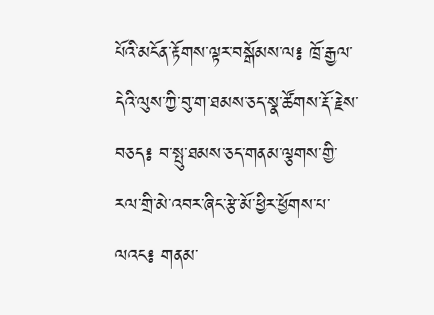པོའི་མངོན་རྟོགས་ལྟར་བསྒོམས་ལ༔ ཁྲོ་རྒྱལ་དེའི་ལུས་ཀྱི་བུ་ག་ཐམས་ཅད་སྣ་ཚོགས་རྡོ་རྗེས་བཅད༔ བ་སྤུ་ཐམས་ཅད་གནམ་ལྕགས་གྱི་རལ་གྲི་མེ་འབར་ཞིང་རྩེ་མོ་ཕྱིར་ཕྱོགས་པ་ལའང༔ གནམ་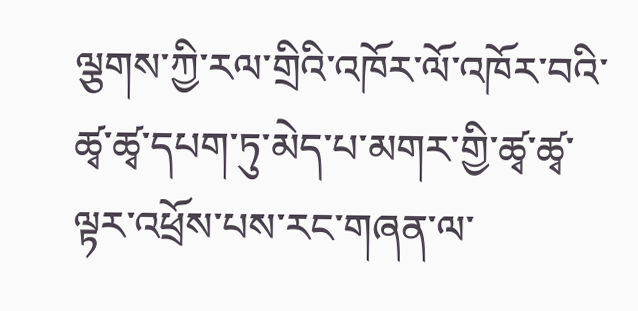ལྕགས་ཀྱི་རལ་གྲིའི་འཁོར་ལོ་འཁོར་བའི་ཚྭ་ཚྭ་དཔག་ཏུ་མེད་པ་མགར་གྱི་ཚྭ་ཚྭ་ལྟར་འཕྲོས་པས་རང་གཞན་ལ་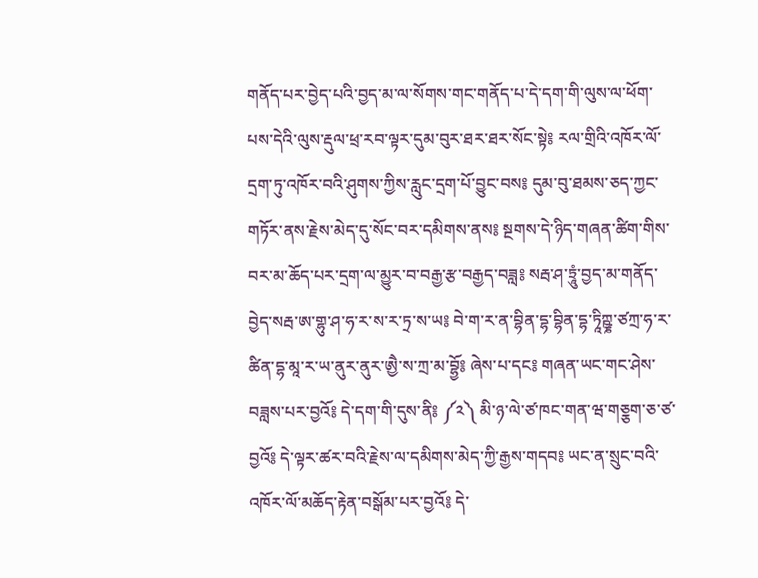གནོད་པར་བྱེད་པའི་བྱད་མ་ལ་སོགས་གང་གནོད་པ་དེ་དག་གི་ལུས་ལ་ཕོག་པས་དེའི་ལུས་རྡུལ་ཕྲ་རབ་ལྟར་དུམ་བུར་ཐར་ཐར་སོང་སྟེ༔ རལ་གྲིའི་འཁོར་ལོ་དྲག་ཏུ་འཁོར་བའི་ཤུགས་ཀྱིས་རླུང་དྲག་པོ་བྱུང་བས༔ དུམ་བུ་ཐམས་ཅད་ཀྱང་གཏོར་ནས་རྗེས་མེད་དུ་སོང་བར་དམིགས་ནས༔ སྔགས་དེ་ཉིད་གཞན་ཚིག་གིས་བར་མ་ཆོད་པར་དྲག་ལ་མྱུར་བ་བརྒྱ་རྩ་བརྒྱད་བཟླ༔ སརྦ་ཤ་ཏྲཱུཾ་བྱད་མ་གནོད་བྱེད་སརྦ་ཨ་གྷུ་ཤ་ཧ་ར་ས་ར་ཏྲ་ས་ཡ༔ བེ་ག་ར་ན་བྷིན་དྷ་བྷིན་དྷ་ཏཱིཀྵྞ་ཙཀྲ་ཧ་ར་ཚིན་དྷ་མཱ་ར་ཡ་ནུར་ནུར་ཨྱཻ་ས་ཀྲ་མ་བྷྱོ༔ ཞེས་པ་དང༔ གཞན་ཡང་གང་ཤེས་བཟླས་པར་བྱའོ༔ དེ་དག་གི་དུས་ནི༔ ༼༢༽ མི་ཉ་ལེ་ཙ་ཁང་གན་ཝ་གཅྕག་ཅ་ཙ་བྱའོ༔ དེ་ལྟར་ཚར་བའི་རྗེས་ལ་དམིགས་མེད་ཀྱི་རྒྱས་གདབ༔ ཡང་ན་སྲུང་བའི་འཁོར་ལོ་མཆོད་རྟེན་བསྒོམ་པར་བྱའོ༔ དེ་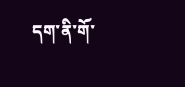དག་ནི་གོ་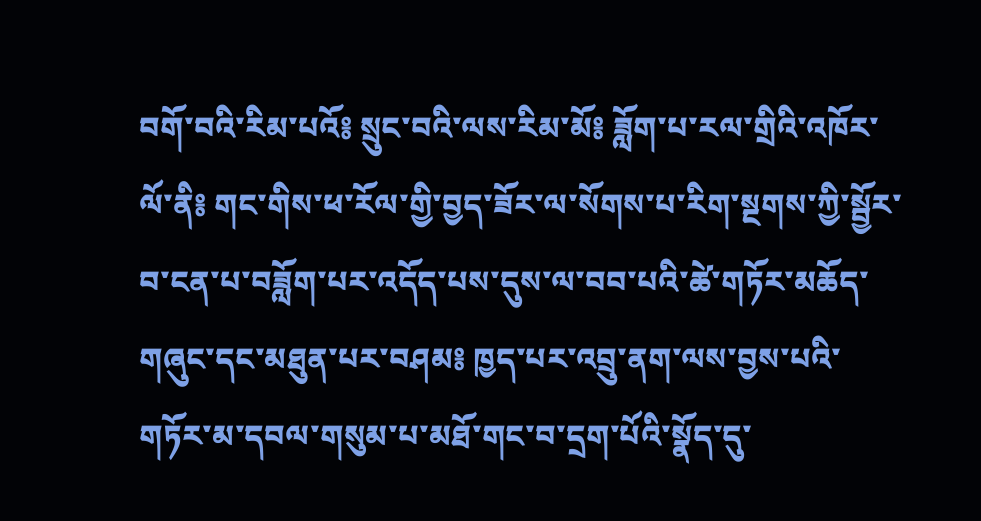བགོ་བའི་རིམ་པའོ༔ སྲུང་བའི་ལས་རིམ་མོ༔ ཟློག་པ་རལ་གྲིའི་འཁོར་ལོ་ནི༔ གང་གིས་ཕ་རོལ་གྱི་བྱད་ཟོར་ལ་སོགས་པ་རིག་སྔགས་ཀྱི་སྦྱོར་བ་ངན་པ་བཟློག་པར་འདོད་པས་དུས་ལ་བབ་པའི་ཚེ་གཏོར་མཆོད་གཞུང་དང་མཐུན་པར་བཤམ༔ ཁྱད་པར་འབྲུ་ནག་ལས་བྱས་པའི་གཏོར་མ་དབལ་གསུམ་པ་མཐོ་གང་བ་དྲག་པོའི་སྣོད་དུ་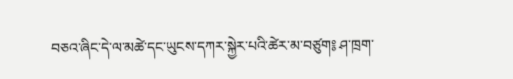བཅའ་ཞིང་དེ་ལ་མཚེ་དང་ཡུངས་དཀར་སྐྱེར་པའི་ཚེར་མ་བཙུག༔ ཤ་ཁྲག་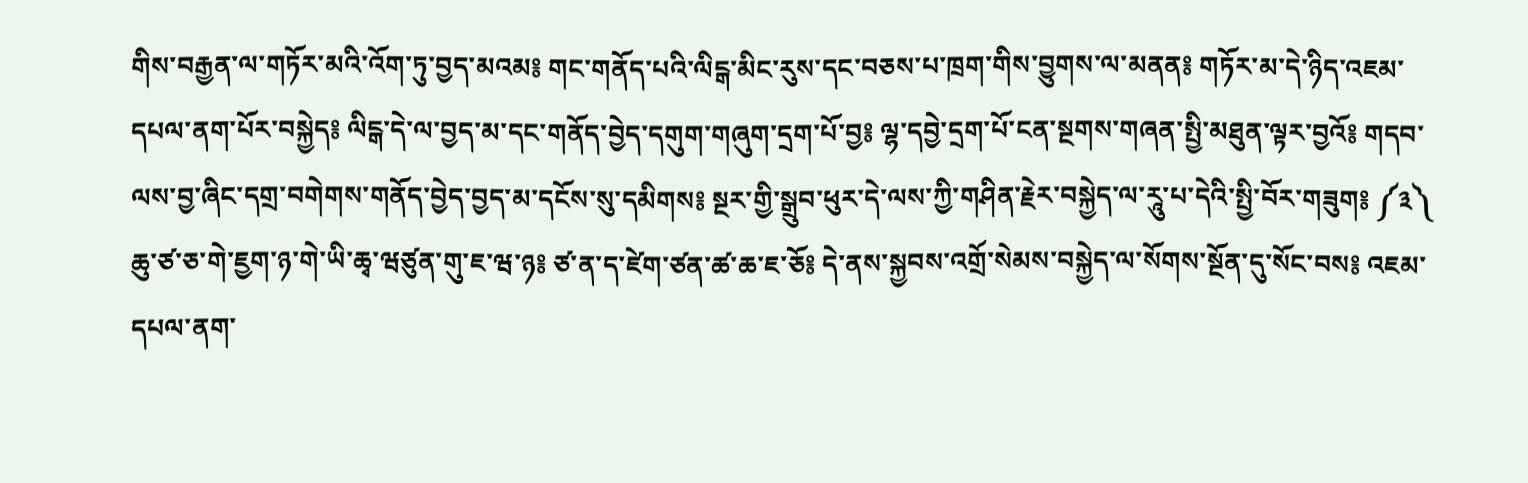གིས་བརྒྱན་ལ་གཏོར་མའི་འོག་ཏུ་བྱད་མའམ༔ གང་གནོད་པའི་ལིངྒ་མིང་རུས་དང་བཅས་པ་ཁྲག་གིས་བྱུགས་ལ་མནན༔ གཏོར་མ་དེ་ཉིད་འཇམ་དཔལ་ནག་པོར་བསྐྱེད༔ ལིངྒ་དེ་ལ་བྱད་མ་དང་གནོད་བྱེད་དགུག་གཞུག་དྲག་པོ་བྱ༔ ལྷ་དབྱེ་དྲག་པོ་ངན་སྔགས་གཞན་སྤྱི་མཐུན་ལྟར་བྱའོ༔ གདབ་ལས་བྱ་ཞིང་དགྲ་བགེགས་གནོད་བྱེད་བྱད་མ་དངོས་སུ་དམིགས༔ སྔར་གྱི་སྒྲུབ་ཕུར་དེ་ལས་ཀྱི་གཤིན་རྗེར་བསྐྱེད་ལ་རཱུ་པ་དེའི་སྤྱི་བོར་གཟུག༔ ༼༣༽ ཆུ་ཙ་ཅ་གེ་ཇྱག་ཉ་གེ་ཡི་ཆྭ་ཝཙུན་གུ་ཇ་ཝ་ཉ༔ ཙ་ན་ད་ཛེག་ཙན་ཚ་ཆ་ཇ་ཅོ༔ དེ་ནས་སྐྱབས་འགྲོ་སེམས་བསྐྱེད་ལ་སོགས་སྔོན་དུ་སོང་བས༔ འཇམ་དཔལ་ནག་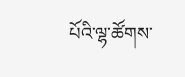པོའི་ལྷ་ཚོགས་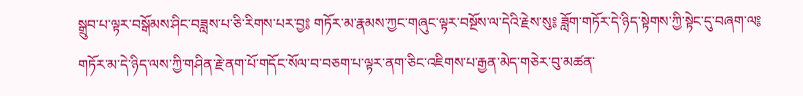སྒྲུབ་པ་ལྟར་བསྒོམས་ཤིང་བཟླས་པ་ཅི་རིགས་པར་བྱ༔ གཏོར་མ་རྣམས་ཀྱང་གཞུང་ལྟར་བསྔོས་ལ་དེའི་རྗེས་སུ༔ ཟློག་གཏོར་དེ་ཉིད་སྟེགས་ཀྱི་སྟེང་དུ་བཞག་ལ༔ གཏོར་མ་དེ་ཉིད་ལས་ཀྱི་གཤིན་རྗེ་ནག་པོ་གདོང་སོལ་བ་བཅག་པ་ལྟར་ནག་ཅིང་འཇིགས་པ་རྒྱན་མེད་གཅེར་བུ་མཚན་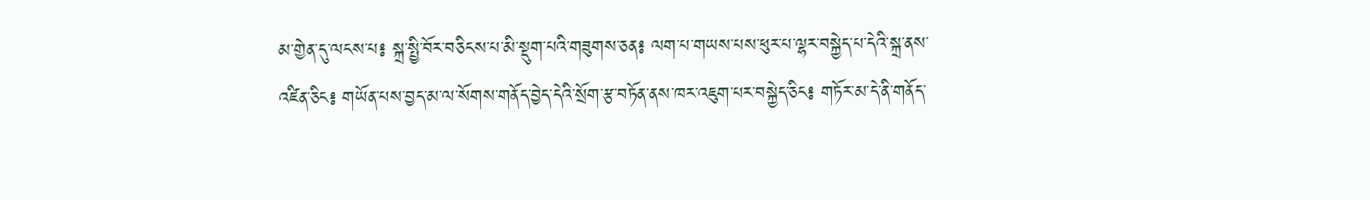མ་གྱེན་དུ་ལངས་པ༔ སྐྲ་སྤྱི་བོར་བཅིངས་པ་མི་སྡུག་པའི་གཟུགས་ཅན༔ ལག་པ་གཡས་པས་ཕུར་པ་ལྷར་བསྐྱེད་པ་དེའི་སྐྲ་ནས་འཛིན་ཅིང༔ གཡོན་པས་བྱད་མ་ལ་སོགས་གནོད་བྱེད་དེའི་སྲོག་རྩ་བཏོན་ནས་ཁར་འཇུག་པར་བསྐྱེད་ཅིང༔ གཏོར་མ་དེ་ནི་གནོད་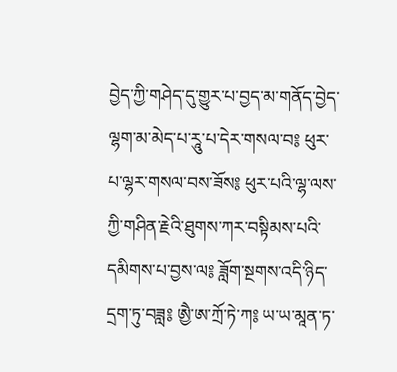བྱེད་ཀྱི་གཤེད་དུ་གྱུར་པ་བྱད་མ་གནོད་བྱེད་ལྷག་མ་མེད་པ་རཱུ་པ་དེར་གསལ་བ༔ ཕུར་པ་ལྷར་གསལ་བས་ཟོས༔ ཕུར་པའི་ལྷ་ལས་ཀྱི་གཤིན་རྗེའི་ཐུགས་ཀར་བསྟིམས་པའི་དམིགས་པ་བྱས་ལ༔ ཟློག་སྔགས་འདི་ཉིད་དྲག་ཏུ་བཟླ༔ ཨྱཻ་ཨ་ཀྲོ་ཏེ་ཀ༔ ཡ་ཡ་མཱན་ཏ་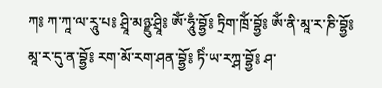ཀ༔ ཀ་ཀཱ་ལ་རཱུ་པ༔ ཤྲཱི་མཉྫུ་ཤྲཱི༔ ཨོཾ་ཧཱུྃ་བྷྱོ༔ ཏྲིག་ཁྲོཾ་བྷྱོ༔ ཨོཾ་ནི་མཱ་ར་ཎི་བྷྱོ༔ མཱ་ར་དུ་ན་བྷྱོ༔ རག་མོ་རག་ཤན་བྷྱོ༔ ཏིཾ་ཡ་རཀྴ་བྷྱོ༔ ཤ་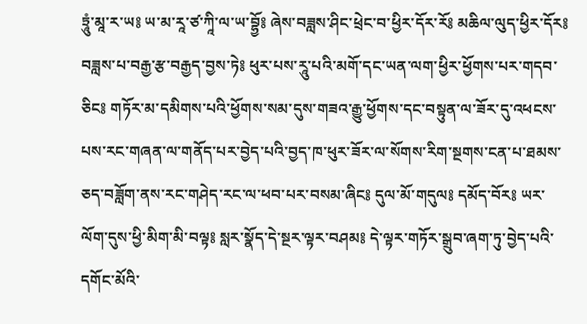ཏྲཱུཾ་མཱ་ར་ཡ༔ ཡ་མ་རཱ་ཙ་ཀཱི་ལ་ཡ་བྷྱོ༔ ཞེས་བཟླས་ཤིང་ཕྲེང་བ་ཕྱིར་དོར་རོ༔ མཆིལ་ལུད་ཕྱིར་དོར༔ བཟླས་པ་བརྒྱ་རྩ་བརྒྱད་བྱས་ཏེ༔ ཕུར་པས་རཱུ་པའི་མགོ་དང་ཡན་ལག་ཕྱིར་ཕྱོགས་པར་གདབ་ཅིང༔ གཏོར་མ་དམིགས་པའི་ཕྱོགས་སམ་དུས་གཟའ་རྒྱུ་ཕྱོགས་དང་བསྟུན་ལ་ཟོར་དུ་འཕངས་པས་རང་གཞན་ལ་གནོད་པར་བྱེད་པའི་བྱད་ཁ་ཕུར་ཟོར་ལ་སོགས་རིག་སྔགས་ངན་པ་ཐམས་ཅད་བཟློག་ནས་རང་གཤེད་རང་ལ་ཕབ་པར་བསམ་ཞིང༔ དུལ་མོ་གདུལ༔ དམོད་བོར༔ ཡར་ལོག་དུས་ཕྱི་མིག་མི་བལྟ༔ སླར་སྣོད་དེ་སྔར་ལྟར་བཤམ༔ དེ་ལྟར་གཏོར་སྒྲུབ་ཞག་ཏུ་བྱེད་པའི་དགོང་མོའི་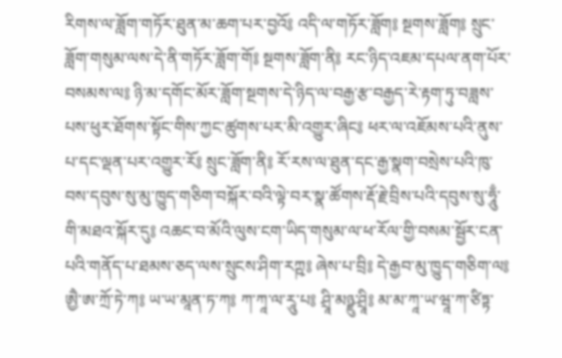རིགས་ལ་ཟློག་གཏོར་ཐུན་མ་ཆག་པར་བྱའོ༔ འདི་ལ་གཏོར་ཟློག༔ སྔགས་ཟློག༔ སྲུང་ཟློག་གསུམ་ལས་དེ་ནི་གཏོར་ཟློག་གོ༔ སྔགས་ཟློག་ནི༔ རང་ཉིད་འཇམ་དཔལ་ནག་པོར་བསམས་ལ༔ ཉི་མ་དགོང་མོར་ཟློག་སྔགས་དེ་ཉིད་ལ་བརྒྱ་རྩ་བརྒྱད་རེ་རྟག་ཏུ་བཟླས་པས་ཕུར་ཐོགས་སྟོང་གིས་ཀྱང་ཚུགས་པར་མི་འགྱུར་ཞིང༔ ཕར་ལ་འཇོམས་པའི་ནུས་པ་དང་ལྡན་པར་འགྱུར་རོ༔ སྲུང་ཟློག་ནི༔ རོ་རས་ལ་ཐུན་དང་རྒྱ་སྣག་བསྲེས་པའི་ཁུ་བས་དབུས་སུ་མུ་ཁྱུད་གཅིག་བསྐོར་བའི་ལྟེ་བར་སྣ་ཚོགས་རྡོ་རྗེ་བྲིས་པའི་དབུས་སུ་ཧཱུྃ་གི་མཐའ་སྐོར་དུ༔ འཆང་བ་མོའི་ལུས་ངག་ཡིད་གསུམ་ལ་ཕ་རོལ་གྱི་བསམ་སྦྱོར་ངན་པའི་གནོད་པ་ཐམས་ཅད་ལས་སྲུངས་ཤིག་རཀྵ༔ ཞེས་པ་བྲི༔ དེ་རྒྱབ་མུ་ཁྱུད་གཅིག་ལ༔ ཨྱཻ་ཨ་ཀྲོ་ཏེ་ཀ༔ ཡ་ཡ་མཱན་ཏ་ཀ༔ ཀ་ཀཱ་ལ་རཱུ་པ༔ ཤྲཱི་མཉྫུ་ཤྲཱི༔ མ་མ་ཀཱ་ཡ་ཝཱ་ཀ་ཙིཏྟ་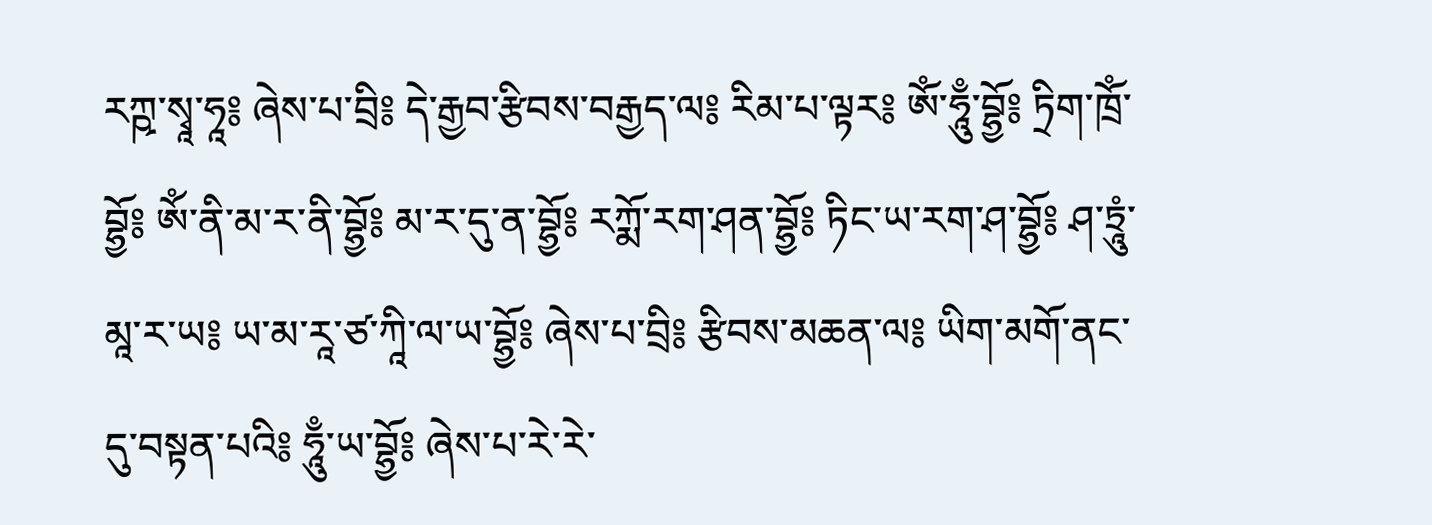རཀྵ་སྭཱ་ཧཱ༔ ཞེས་པ་བྲི༔ དེ་རྒྱབ་རྩིབས་བརྒྱད་ལ༔ རིམ་པ་ལྟར༔ ཨོཾ་ཧཱུྃ་བྷྱོ༔ ཏྲིག་ཁྲོཾ་བྷྱོ༔ ཨོཾ་ནི་མ་ར་ནི་བྷྱོ༔ མ་ར་དུ་ན་བྷྱོ༔ རཀྨོ་རག་ཤན་བྷྱོ༔ ཏིང་ཡ་རག་ཤ་བྷྱོ༔ ཤ་ཏྲཱུཾ་མཱ་ར་ཡ༔ ཡ་མ་རཱ་ཙ་ཀཱི་ལ་ཡ་བྷྱོ༔ ཞེས་པ་བྲི༔ རྩིབས་མཆན་ལ༔ ཡིག་མགོ་ནང་དུ་བསྟན་པའི༔ ཧཱུྃ་ཡ་བྷྱོ༔ ཞེས་པ་རེ་རེ་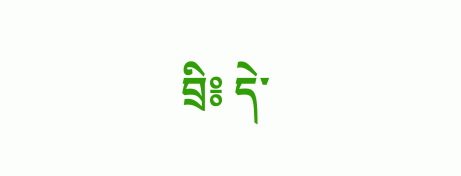བྲི༔ དེ་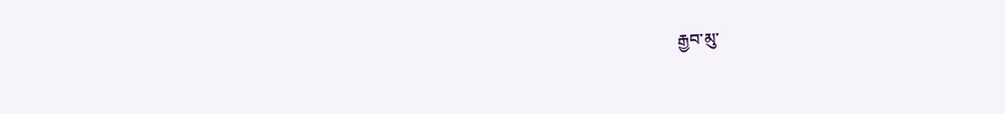རྒྱབ་མུ་